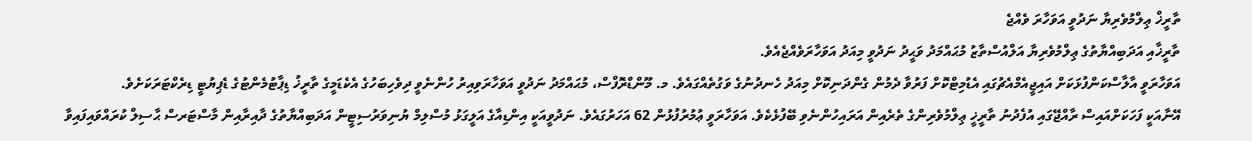ތާރީޚް ޢިލްމުވެރިޔާ ނަދުވީ އަވަހާރަ ވެއްޖެ
ތާރީޚާއި އަދަބިއްޔާތުގެ ޢިލްމުވެރިޔާ އަލްއުސްތާޒު މުޙައްމަދު ވަޙީދު ނަދުވީ މިއަދު އަވަހާރަވެއްޖެއެވެ.
އަވަހާރަވީ އާލާސްކަންފުޅަކަށް އައިޖީއެމްއެޗުގައި އެޑުމިޓްކޮށް ފަރުވާ ދެމުން ގެންދަނިކޮށް މިއަދު ހެނދުނުގެ ވަގުތެއްގައެވެ. މ. މޫންޑްރޮފްސް، މުޙައްމަދު ނަދުވީ އަވަހާރަވިއިރު ހުންނެވީ ދިވެހިބަހުގެ އެކެޑަމީގެ ތާރީޚު ޑިޕާޓުމެންޓުގެ ޑެޕިޔުޓީ ޑިރެކްޓަރަކަށެވެ.
އޭނާއަކީ ފަހަކަށްއައިސް ރާއްޖޭގައި އުފެދުނު ތާރީޚީ ޢިލްމުވެރިންގެ ތެރެއިން އަރައިހުންނެވި ބޭފުޅެކެވެ. އަވަހާރަވީ ޢުމުރުފުޅުން 62 އަހަރުގައެވެ. ނަދުވީއަކީ އިންޑިއާގެ އަލީގަޅު މުސްލިމް ޔުނިވަރުސިޓީން އަދަބިއްޔާތުގެ ދާއިރާއިން މާސްޓަރސް ޙާސިލް ކުރައްވައިފައިވާ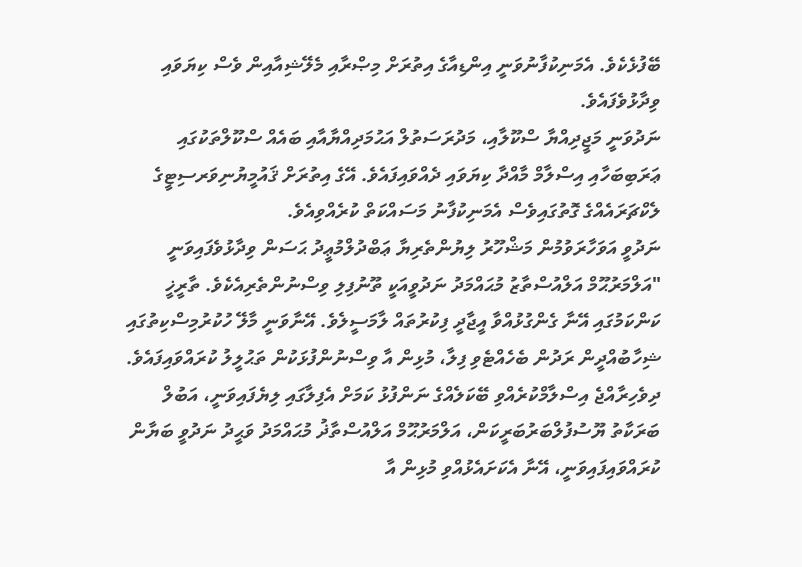ބޭފުޅެކެވެ. އެމަނިކުފާނުވަނީ އިންޑިއާގެ އިތުރަށް މިޞްރާއި މެލޭޝިއާއިން ވެސް ކިޔަވައި ވިދާޅުވެފައެވެ.
ނަދުވަނީ މަޖީދިއްޔާ ސްކޫލާއި، މަދުރަސަތުލް އަޙުމަދިއްޔާއާއި ބައެއް ސްކޫލްތަކުގައި ޢަރަބިބަހާއި އިސްލާމް މާއްދާ ކިޔަވައި ދެއްވައިފައެވެ. އޭގެ އިތުރަށް ޤައުމީޔުނިވަރސިޓީގެ ލެކްޗަރައެއްގެ ގޮތުގައިވެސް އެމަނިކުފާނު މަސައްކަތް ކުރެއްވިއެވެ.
ނަދުވީ އަވަހާރަވުމުން މަޝްހޫރު ލިޔުންތެރިޔާ ޢަބްދުލްމުޢީދު ޙަސަން ވިދާޅުވެފައިވަނީ "އަލްމަރުޙޫމް އަލްއުސްތާޒު މުޙައްމަދު ނަދުވީއަކީ ތޫނުފިލި ވިސްނުންތެރިއެކެވެ. ތާރީޚީ ކަންކަމުގައި އޭނާ ގެންގުޅުއްވާ އީޖާދީ ފިކުރުތައް ލާމަސީލެވެ. އޭނާވަނީ މާލޭ ހުކުރުމިސްކިތުގައި ޝިހާބުއްދީން ރަދުން ބެހެއްޓެވި ފިލާ، މުޅިން އާ ވިސްނުންފުޅަކުން ތަޙުލީލު ކުރައްވައިފައެވެ. ދިވެހިރާއްޖެ އިސްލާމްކުރެއްވި ބޭކަލެއްގެ ނަންފުޅު ކަމަށް އެފިލާގައި ލިޔެފައިވަނީ، އަބުލް ބަރަކާތު ޔޫސުފުލްބަރުބަރީކަން، އަލްމަރުޙޫމް އަލްއުސްތާޛު މުޙައްމަދު ވަޙީދު ނަދުވީ ބަޔާން ކުރައްވައިފައިވަނީ، އޭނާ އެކަށައެޅުއްވި މުޅިން އާ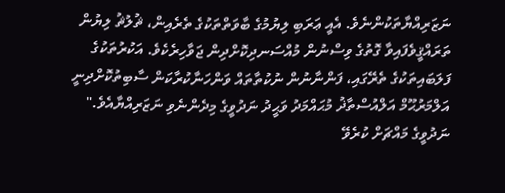ނަޒަރިއްޔާތަކުންނެވެ. އެއީ ޢަރަބި ލިޔުމުގެ ބާވަތްތަކުގެ ތެރެއިން، ޘުލުޘު ލިޔުން ތަރައްޤީވެފައިވާ ގޮތުގެ ވިސްނުން މުއްސަނދިކޮށްދިން ޖަވާހިރެކެވެ. އަކުރުތަކުގެ ފަލަބައިތަކުގެ ތެރޭގައި، ފަންނާނުން ނުކުތާތައް ވަންހަނާކުރާކަން ސާބިތުކޮށްދިނީ އަލްމަރުޙޫމް އަލްއުސްތާޛު މުޙައްމަދު ވަޙީދު ނަދުވީގެ މިދެންނެވި ނަޒަރިއްޔާއެވެ."
ނަދުވީގެ މައްޗަށް ކުރެވޭ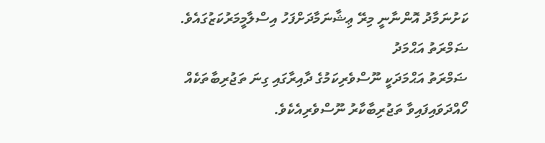ކަށުނަމާދު އޮންނާނީ މިރޭ ޢިޝާނަމާދަށްފަހު އިސްލާމީމަރުކަޒުގައެވެ.
ޟަމްރަތު އަޙްމަދު
ޟަމްރަތު އަޙްމަދަކީ ނޫސްވެރިކަމުގެ ދާއިރާގައި ގިނަ ތަޖުރިބާތަކެއް ހޯއްދަވައިފައިވާ ތަޖުރިބާކާރު ނޫސްވެރިއެކެވެ.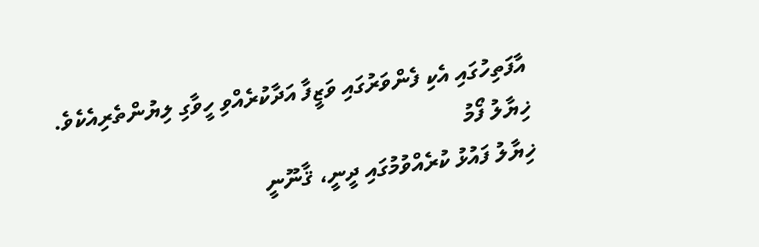އާފަތިހުގައި އެކި ފެންވަރުގައި ވަޒީފާ އަދާކުރެއްވި ހީވާގި ލިޔުންތެރިއެކެވެ.
ޚިޔާލު ފޯމު
ޚިޔާލު ފައުޅު ކުރެއްވުމުގައި ދީނީ، ޤާނޫނީ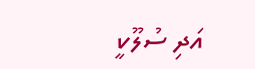އަދި ސުލޫކީ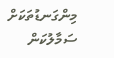މިންގަނޑުތަކަށް ސަމާލުކަން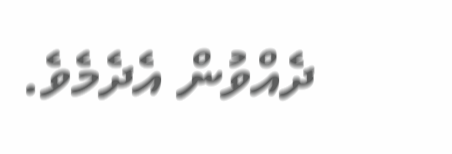ދެއްވުން އެދެމެވެ.